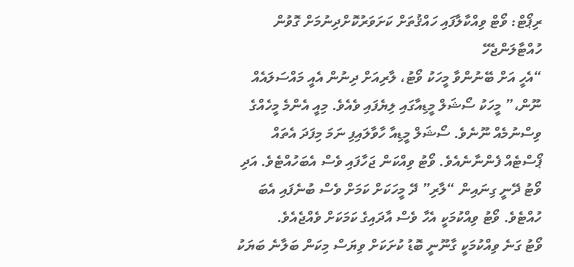ރިޕޯޓް: ވޯޓް ވިއްކާލާފައި ހައްޤުތަށް ކަށަވަރުކޮށްދިނުމަށް ގޮވުން ހުއްޓާލަންޖެހޭ
“އެހީ އަށް ބޭނުންވާ މީހަކު ވޯޓު، ލާރިއަށް ދިނުން އެއީ މައްސަލައެއް ނޫން،” މީހަކު ސޯޝަލް މީޑިއާގައި ލިޔެފައި ވެއެވެ. މިއީ އެންމެ މީހެއްގެ ވިސްނުމެއް ނޫނެވެ. ސޯޝަލް މީޑިއާ ހާވާލައިފި ނަމަ މިފަދަ އެތައް ޕޯސްޓެއް ފެންނާނެއެވެ. ވޯޓު ވިއްކަން ޖަހާފައި ވެސް އެބަހުއްޓެވެ. އަދި ވޯޓު ދޭނީ ގިނައިން “ލާރި” ދޭ މީހަކަށް ކަމަށް ވެސް ބުނެފައި އެބަ ހުއްޓެވެ. ވޯޓު ވިއްކުމަކީ އެހާ ވެސް އާދައިގެ ކަމަކަށް ވެއްޖެއެވެ.
ވޯޓު ގަނެ ވިއްކުމަކީ ގާނޫނީ ބޮޑު ކުށަކަށް ވިޔަސް މިކަން ބަލާނެ ބަޔަކު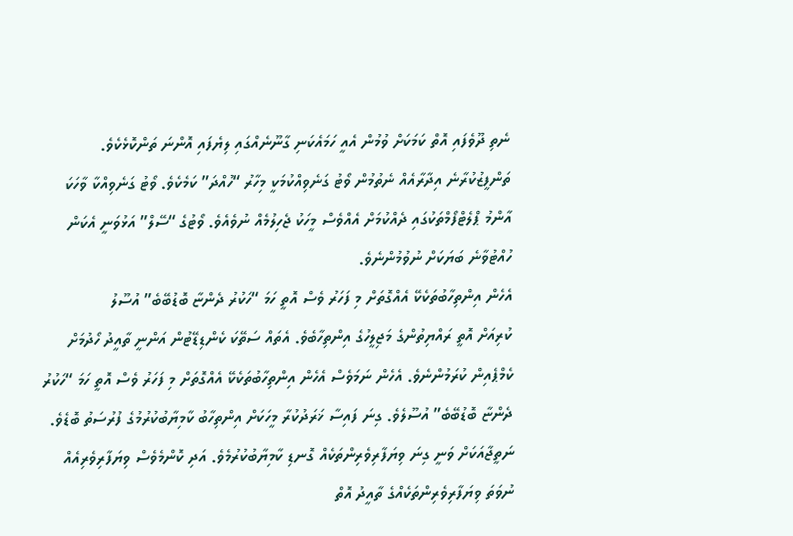ނެތި ދޫވެފައި އޮތް ކަމަކަށް ވުމުން އެއީ ހަމައެކަނި ގާނޫނެއްގައި ލިޔެފައި އޮންނަ ތަންކޮޅެކެވެ. ތަންފީޒުކުރާނެ އިދާރާއެއް ނެތުމުން ވޯޓު ގަނެވިއްކުމަކީ މިހާރު “ހުއްދަ” ކަމެކެވެ. ވޯޓު ގަނެވިއްކާ ވާހަކަ އާންމު ޕްލެޓްފޯމްތަކުގައި ދެއްކުމަށް އެއްވެސް މީހަކު ޖެހިލުމެއް ނުވެއެވެ. ވޯޓުގެ “ސޭލް” އަޅުވަނީ އެކަން ހުއްޓުވާނެ ބަޔަކަށް ނުވުމުންނެވެ.
އެހެން އިންތިހާބުތަކެކޭ އެއްގޮތަށް މި ފަހަރު ވެސް އޮތީ ހަމަ “ހަކުރު ދެންޏާ ބޮޑުބޭބެ” އުސޫލު
ކުރިއަށް އޮތީ ރައްޔިތުންގެ މަޖިލީހުގެ އިންތިހާބެވެ. އެތައް ސަތޭކަ ކެންޑިޑޭޓުން އަންނީ ތާއީދު ހޯދުމަށް ކެމްޕެއިން ކުރަމުންނެވެ. އެހެން ނަމަވެސް އެހެން އިންތިހާބުތަކެކޭ އެއްގޮތަށް މި ފަހަރު ވެސް އޮތީ ހަމަ “ހަކުރު ދެންޏާ ބޮޑުބޭބެ” އުސޫލެވެ. ގިނަ ފައިސާ ޚަރަދުކުރާ މީހަކަށް އިންތިހާބު ކާމިޔާބުކުރުމުގެ ފުރުސަތު ބޮޑެވެ. ނަތީޖާއަކަށް ވަނީ ގިނަ ވިޔަފާރިވެރިންތަކެއް ގޮނޑި ކާމިޔާބުކުރުމެވެ. އަދި ކޮންމެވެސް ވިޔަފާރިވެރިއެއް ނުވަތަ ވިޔަފާރިވެރިންތަކެއްގެ ތާއީދު އޮތް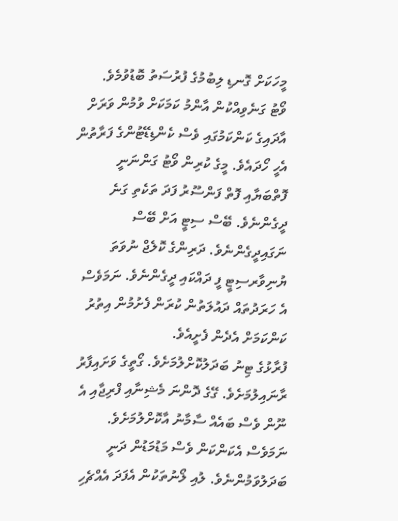މީހަކަށް ގޮނޑި ލިބުމުގެ ފުރުސަތު ބޮޑުވުމެވެ.
ވޯޓު ގަނެވިއްކުން އާންމު ކަމަކަށް ވުމުން ވަރަށް އާދައިގެ ކަންކަމުގައި ވެސް ކެންޑިޑޭޓުންގެ ފަރާތުން އެހީ ހޯދައެވެ. މީގެ ކުރިން ވޯޓު ގަންނަނީ ފޮތްބަޔާއި ފޮތް ފަންސޫރު ފަދަ ތަކެތި ގަނެ ދީގެންނެވެ. ބޭސް ސިޓީ އަށް ބޭސް ނަގައިދީގެންނެވެ. ދަރިންގެ ކޮލެޖް ނުވަތަ ޔުނިވާރސިޓީ ފީ ދައްކައި ދީގެންނެވެ. ނަމަވެސް އެ ހަރަދުތައް ދައުލަތުން ކުރަން ފެށުމުން އިތުރު ކަންކަމަށް އެދެން ފެށީއެވެ.
ފުރާޅުގެ ޓިނު ބަދަލުކޮށްލުމަށެވެ. ގޯތީގެ ވަށައިފާރު ރާނައިލުމަށެވެ. ގޭގެ ދޮންނަ މެޝިނާއި ފްރިޖާއި އެ ނޫން ވެސް ބައެއް ސާމާނު އާކޮށްލުމަށެވެ. ނަމަވެސް އެކަންކަން ވެސް މަޑުމަޑުން ދަނީ ބަދަލުވަމުންނެވެ. ލުއި ލޯނުތަކުން އެފަދަ އެއްޗެހި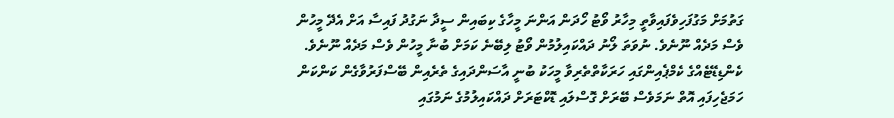ގަތުމަށް މަގުފަހިވެފައިވާތީ މިހާރު ވޯޓު ހޯދަން އަންނަ މީހާގެ ކިބައިން ސީދާ ނަގުދު ފައިސާ އަށް އެދޭ މީހުން ވެސް މަދެއް ނޫނެވެ. ނުވަތަ ލޯނު ދައްކައިލުމުން ވޯޓު ލިބޭނެ ކަމަށް ބުނާ މީހުން ވެސް މަދެއް ނޫނެވެ.
ކެންޑިޑޭޓެއްގެ ކެމްޕެއިންގައި ހަރަކާތްތެރިވާ މީހަކު ބުނީ އާސަންދައިގެ ތެރެއިން ބޭސްފަރުވާގެން ކަންކަން ހަމަޖެހިފައި އޮތް ނަމަވެސް ބޭރަށް ގޮސްލައި ޑޮކްޓަރަށް ދައްކައިލުމުގެ ނަމުގައި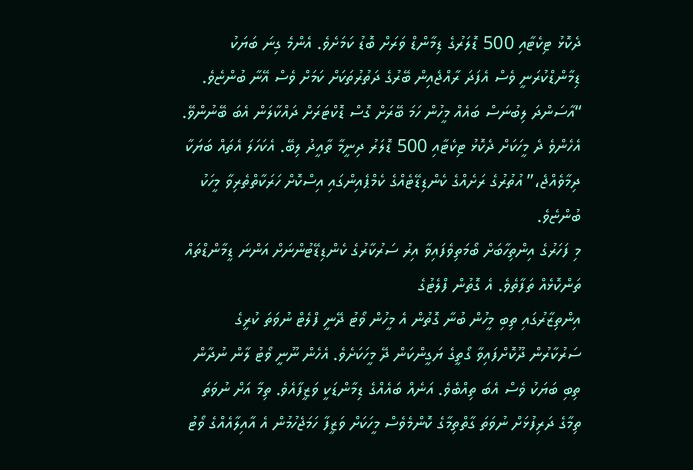ދެކޮޅު ޓިކެޓާއި 500 ޑޮލަރުގެ ޑިމާންޑް ވަރަށް ބޮޑު ކަމަށެވެ. އެންމެ ގިނަ ބަޔަކު ޑިމާންޑްކުރަނީ ވެސް އެފަދަ ރާއްޖެއިން ބޭރުގެ ދަތުރުތަކަށް ކަމަށް ވެސް އޭނާ ބުންޏެވެ.
“އާސަންދަ ލިބުނަސް ބައެއް މީހުން ހަމަ ބޭރަށް ގޮސް ޑޮކްޓަރަށް ދައްކާލަން އެބަ ބޭނުންވޭ. އެހެންވެ ދެ މީހަކަށް ދެކޮޅު ޓިކެޓާއި 500 ޑޮލަރު ދިނީމާ ތާއީދު ލިބޭ. އެކަހަލަ އެތައް ބަޔަކާ ދިމާވެއްޖެ،” އުތުރުގެ ރަށެއްގެ ކެންޑިޑޭޓެއްގެ ކެމްޕެއިންގައި އިސްކޮށް ހަރަކާތްތެރިވާ މީހަކު ބުންޏެވެ.
މި ފަހަރުގެ އިންތިހާބަށް ބޯމަތިވެފައިވާ އިރު ސަރުކާރުގެ ކެންޑިޑޭޓުންނަށް އަންނަ ޑީމާންޑްތައް ތަންކޮޅެއް ތަފާތެވެ. އެ ގޮތުން ފްލެޓުގެ
އިންތިޒާރުގައި ތިބި މީހުން ބުނާ ގޮތުން އެ މީހުން ވޯޓު ދޭނީ ފްލެޓް ނުވަތަ ކުރީގެ ސަރުކާރުން ދޫކޮށްފައިވާ ގޯތީގެ ޔަގީންކަން ދޭ މީހަކަށެވެ. އެހެން ނޫނީ ވޯޓު ލާން ނުދާން ތިބި ބަޔަކު ވެސް އެބަ ތިއްބެވެ. އަނެއް ބައެއްގެ ޑިމާންޑަކީ ވަޒީފާއެވެ. ތިމާ އަށް ނުވަތަ ތިމާގެ ދަރިފުޅަށް ނުވަތަ ގާތްތިމާގެ ކޮންމެވެސް މީހަކަށް ވަޒީފާ ހަމަޖެހުމުން އެ އާއިލާއެއްގެ ވޯޓު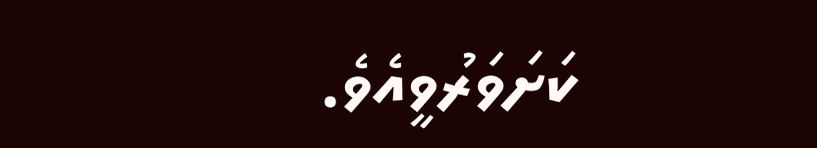ކަށަވަރުވީއެވެ.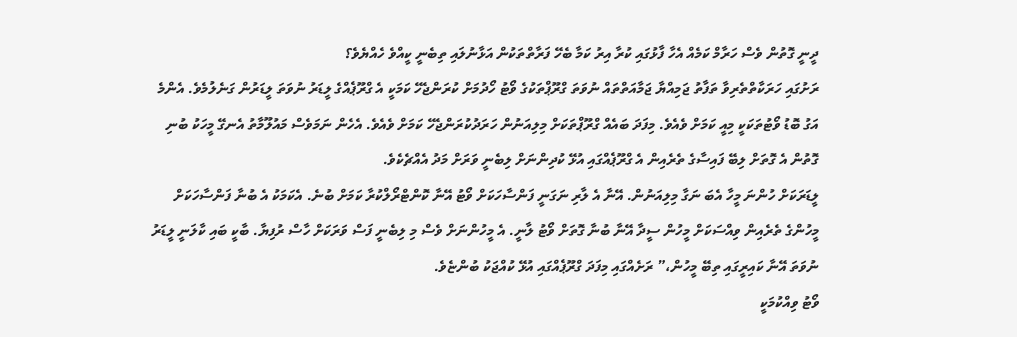ދީނީ ގޮތުން ވެސް ހަރާމް ކަމެއް އެހާ ފާޅުގައި ކުރާ އިރު ކަމާ ބެހޭ ފަރާތްތަކުން އަޅާނުލައި ތިބެނީ ކީއްވެ ހެއްޔެވެ؟
ރަށުގައި ހަރަކާތްތެރިވާ ތަފާތު ޖަމިއްޔާ ޖަމާއަތްތައް ނުވަތަ ގްރޫޕްތަކުގެ ވޯޓު ހޯދުމަށް ކުރަންޖެހޭ ކަމަކީ އެ ގްރޫޕެއްގެ ލީޑަރު ނުވަތަ ލީޑަރުން ގަނެލުމެވެ. އެންމެ އަގު ބޮޑު ވޯޓުތަކަކީ މިއީ ކަމަށް ވެއެވެ. މިފަދަ ބައެއް ގްރޫޕްތަކަށް މިލިއަނުން ހަރަދުކުރަންޖެހޭ ކަމަށް ވެއެވެ. އެހެން ނަމަވެސް މައުލޫމާތު އެނގޭ މީހަކު ބުނި ގޮތުން އެ ގޮތަށް ލިބޭ ފައިސާގެ ތެރެއިން އެ ގްރޫޕެއްގައި އުޅޭ ކުދިންނަށް ލިބެނީ ވަރަށް މަދު އެއްޗެކެވެ.
ލީޑަރަކަށް ހުންނަ މީހާ އެބަ ނަގާ މިލިއަނުން. އޭނާ އެ ލާރި ނަގަނީ ފަންސާހަކަށް ވޯޓު އޭނާ ކޮންޓްރޯލްކުރާ ކަމަށް ބުނެ. އެކަމަކު އެ ބުނާ ފަންސާހަކަށް މީހުންގެ ތެރެއިން ވިއްސަކަށް މީހުން ސީދާ އޭނާ ބުނާ ގޮތަށް ވޯޓު ލާނީ. އެ މީހުންނަށް ވެސް މި ލިބެނީ ފަސް ވަރަކަށް ހާސް ރުފިޔާ. ބާކީ ބައި ކާލަނީ ލީޑަރު ނުވަތަ އޭނާ ކައިރީގައި ތިބޭ މީހުން،” ރަށެއްގައި މިފަދަ ގްރޫޕެއްގައި އުޅޭ ކުއްޖަކު ބުންޏެވެ.
ވޯޓު ވިއްކުމަކީ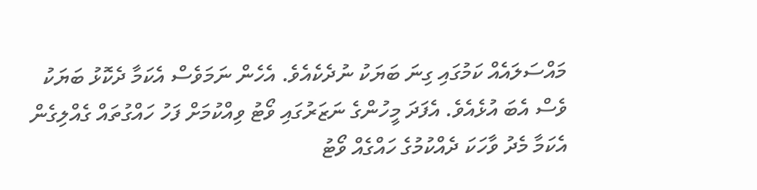މައްސަލައެއް ކަމުގައި ގިނަ ބަޔަކު ނުދެކެއެވެ. އެހެން ނަމަވެސް އެކަމާ ދެކޮޅު ބަޔަކު ވެސް އެބަ އުޅެއެވެ. އެފަދަ މީހުންގެ ނަޒަރުގައި ވޯޓު ވިއްކުމަށް ފަހު ހައްގުތައް ގެއްލިގެން އެކަމާ މެދު ވާހަކަ ދެއްކުމުގެ ހައްގެއް ވޯޓު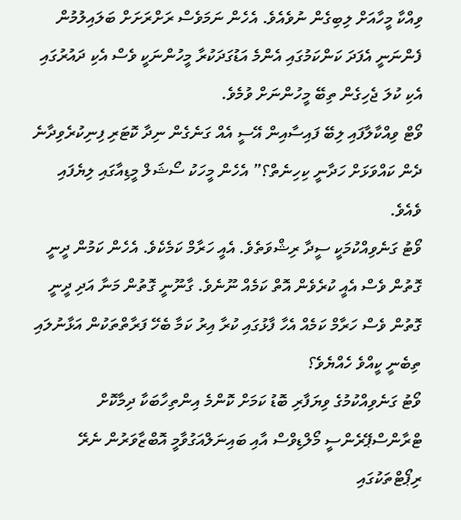ވިއްކާ މީހާއަށް ލިބިގެން ނުވެއެވެ. އެހެން ނަމަވެސް ރަށްރަށަށް ބަލައިލުމުން ފެންނަނީ އެފަދަ ކަންކަމުގައި އެންމެ އަޑުގަދަކުރާ މީހުންނަކީ ވެސް އެކި ދައުރުގައި އެކި ކުލަ ޖެހިގެން ތިބޭ މީހުންނަށް ވުމެވެ.
ވޯޓް ވިއްކާލާފައި ލިބޭ ފައިސާއިން އޭސީ އެއް ގަނެގެން ނިދާ ކޮޓަރި ފިނިކުރެވިދާނެ ދެން ކައްވަޅަށް ހަދާނީ ކިހިނެތް؟” އެހެން މީހަކު ސޯޝަލް މީޑިއާގައި ލިޔެފައި ވެއެވެ.
ވޯޓު ގަނެވިއްކުމަކީ ސީދާ ރިޝްވަތެވެ. އެއީ ހަރާމް ކަމެކެވެ. އެހެން ކަމުން ދީނީ ގޮތުން ވެސް އެއީ ކުރެވެން އޮތް ކަމެއް ނޫނެވެ. ގާނޫނީ ގޮތުން މަނާ އަދި ދީނީ ގޮތުން ވެސް ހަރާމް ކަމެއް އެހާ ފާޅުގައި ކުރާ އިރު ކަމާ ބެހޭ ފަރާތްތަކުން އަޅާނުލައި ތިބެނީ ކީއްވެ ހެއްޔެވެ؟
ވޯޓު ގަނެވިއްކުމުގެ ވިޔަފާރި ބޮޑު ކަމަށް ކޮންމެ އިންތިހާބަކާ ދިމާކޮށް ޓްރާންސްޕޭރެންސީ މޯލްޑިވްސް އާއި ބައިނަލްއަގުވާމީ އޮބްޒާވަރުން ނެރޭ ރިޕޯޓްތަކުގައި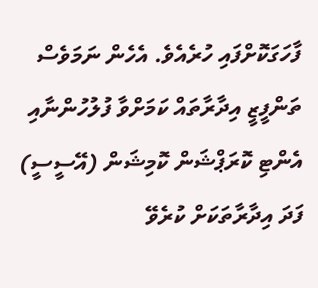ފާހަގަކޮށްފައި ހުރެއެވެ. އެހެން ނަމަވެސް ތަންފީޒީ އިދާރާތައް ކަމަށްވާ ފުލުހުންނާއި އެންޓި ކޮރަޕްޝަން ކޮމިޝަން (އޭސީސީ) ފަދަ އިދާރާތަކަށް ކުރެވޭ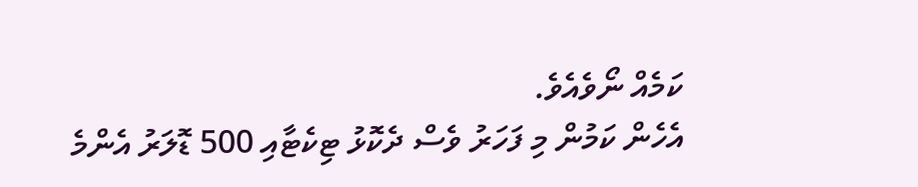ކަމެއް ނޯވެއެވެ.
އެހެން ކަމުން މި ފަހަރު ވެސް ދެކޮޅު ޓިކެޓާއި 500 ޑޮލަރު އެންމެ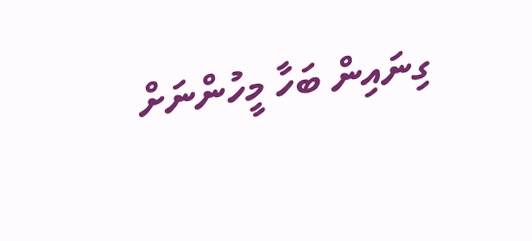ގިނައިން ބަހާ މީހުންނަށް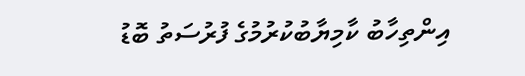އިންތިހާބު ކާމިޔާބުކުރުމުގެ ފުރުސަތު ބޮޑު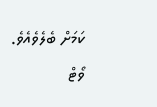ކަމަށް ބެލެވެއެވެ. ވޯޓް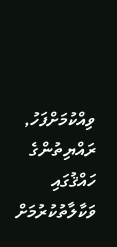ވިއްކުމަށްފަހު, ރައްޔިތުންގެ ހައްޤުގައި ވަކާލާތުކުރުމަށް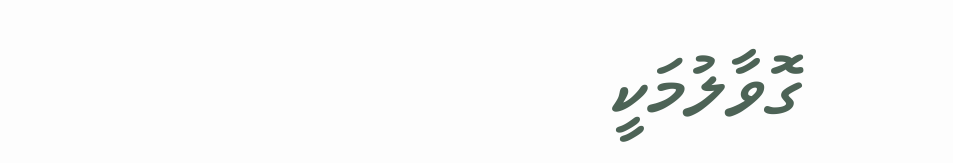ގޮވާލުމަކީ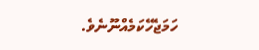ހަމަޖެހޭކަމެއްނޫނެވެ.